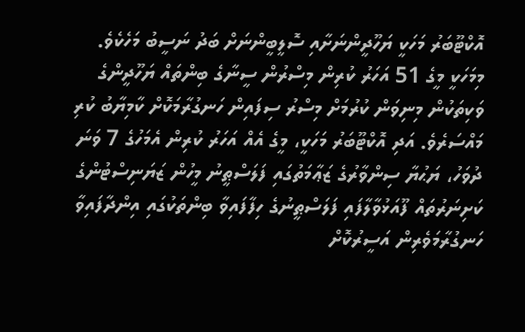އޮކްޓޫބަރު މަހަކީ ޔަހޫދީންނަށާއި ސޮލީބީންނަށް ބަދު ނަސީބު މަހެކެވެ. މިމަހަކީ މީގެ 51 އަހަރު ކުރިން މިސްރުން ސީނާގެ ބިންތައް ޔަހޫދީންގެ ވަކިތަކުން މިނިވަން ކުރުމަށް މިސްރު ސިފައިން ހަނގުރާމަކޮށް ކާމިޔާބު ކުރި މައްސަރެވެ. އަދި އޮކްޓޫބަރު މަހަކީ، މީގެ އެއް އަހަރު ކުރިން އެމަހުގެ 7 ވަނަ ދުވަހު، ޔަޙުޔާ ސިންވާރުގެ ޒަޢާމަތުގައި ފަލަސްޠީނު މީހުން ޒަޔަނިސްޓުންގެ ކަށިނަރުތައް ފޫއަޅުވާލާފައި ފަލަސްޠީނުގެ ހިފާފައިވާ ބިންތަކުގައި އިންދާފައިވާ ހަނގުރާމަވެރިން އަސީރުކޮށް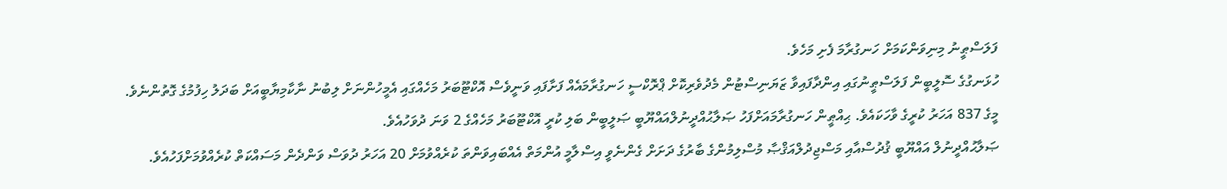ފަލަސްޠީނު މިނިވަންކަމަށް ހަނގުރާމަ ފެށި މަހެވެ.
ހުޅަނގުގެ ސޮލީބީން ފަލަސްޠީނުގައި އިންދާފައިވާ ޒަޔަނިސްޓުން މެދުވެރިކޮށް ޕްރޮކްސީ ހަނގުރާމައެއް ފަށާފައި ވަނީވެސް އޮކްޓޫބަރު މަހެއްގައި އެމީހުންނަށް ލިބުނު ނާކާމިޔާބީއަށް ބަދަލު ހިފުމުގެ ގޮތުންނެވެ.
މީގެ 837 އަހަރު ކުރީގެ ވާހަކައެވެ. ޙިއްޠީން ހަނގުރާމައަށްފަހު ޞަލާޙުއްދީނުލްއައްޔޫބީ ޞަލީބީން ބަލި ކުރީ އޮކްޓޫބަރު މަހެއްގެ 2 ވަނަ ދުވަހުއެވެ.
ޞަލާޙުއްދީނުލް އައްޔޫބީ ޤުދުސްއާއި މަސްޖިދުލްއަޤްޞާ މުސްލިމުންގެ ބާރުގެ ދަށަށް ގެންނެވީ އިސްލާމީ އުންމަތް އެއްބައިވަންތަ ކުރެއްވުމަށް 20 އަހަރު ދުވަސް ވަންދެން މަސައްކަތް ކުރެއްވުމަށްފަހުއެވެ.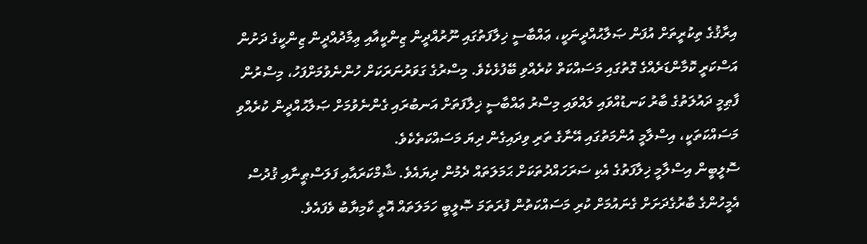އިރާޤުގެ ތިކުރީތަށް އުފަން ޞަލާޙުއްދީނަކީ، ޢައްބާސީ ޚިލާފަތުގައި ނޫރުއްދީން ޒިންކީއާއި ޢިމާދުއްދީން ޒިންކީގެ ދަށުން އަސްކަރީ ކޮމާންޑަރެއްގެ ގޮތުގައި މަސައްކަތް ކުރެއްވި ބޭފުޅެކެވެ. މިސްރުގެ ގަވަރުނަރަކަށް ހުންނެވުމަށްފަހު، މިސްރުން ފާޠިމީ ދައުލަތުގެ ބާރު ކަނޑުއްވައި ލައްވައި މިސްރު ޢައްބާސީ ޚިލާފަތަށް އަނބުރައި ގެންނެވުމަށް ޞަލާޙުއްދީން ކުރެއްވި މަސައްކަތަކީ، އިސްލާމީ އުންމަތުގައި އޭނާގެ ތަރި ވިދައިގެން ދިޔަ މަސައްކަތެކެވެ.
ސޮލީބީން އިސްލާމީ ޚިލާފަތުގެ އެކި ސަރަހައްދުތަކަށް ޙަމަލަތައް ދެމުން ދިޔައެވެ. ޝާމްކަރައާއި ފަލަސްޠީނާއި ޤުދުސް އެމީހުންގެ ބާރުގެދަށަށް ގެނައުމަށް ކުރި މަސައްކަތުން ފުރަތަމަ ޞޮލީބީ ހަމަލަތައް އޮތީ ކާމިޔާބު ވެފައެވެ.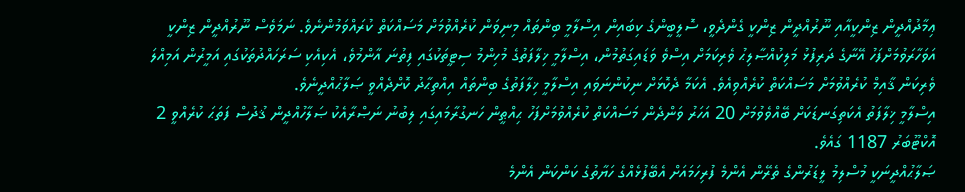ޢިމާދުއްދީން ޒިންކީއާއި ނޫރުއްދީން ޒިންކީ ގެންދެވީ، ސޮލީބީންގެ ކިބައިން އިސްލާމީ ބިންތައް މިނިވަން ކުރެއްވުމަށް މަސައްކަތް ކުރައްވަމުންނެވެ. ނަމަވެސް ނޫރުއްދީން ޒިންކީ އަވަހާރަވުމަށްފަހު އޭނާގެ ދަރިފުޅު މަލިކުއްޞާލިޙު ވެރިކަމަށް އިސްވެ ވަޑައިގަތުމުން، އިސްލާމީ ޚިލާފަތުގެ މުހިންމު ސިޓީތަކުގައި ފިތުނަ އާންމުވެ، އެކިއެކި ސަރަހައްދުތަކުގައި އަމީރުން އަމިއްލަ ވެރިކަން ޤާއިމް ކުރެއްވުމަށް މަސައްކަތް ކުރެއްވިއެވެ. އެކަމާ ދެކޮޅަށް ނިކުންނަވައި އިސްލާމީ ޚިލާފަތުގެ ބިންތައް އިއްތިޙާދު ކޮށްދެއްވީ ޞަލާޙުއްދީނެވެ.
އިސްލާމީ ޚިލާފަތު އެކަތިގަނޑަކަށް ބޭއްވެވުމަށް 20 އަހަރު ވަންދެން މަސައްކަތް ކުރެއްވުމަށްފަހު ޙިއްޠީން ހަނގުރާމައިގައި ލިބުނު ނަޞްރާއެކު ޞަލާހުއްދީން ޤުދުސް ފަތަޙަ ކުރެއްވީ 2 އޮކްޓޫބަރު 1187 ގައެވެ.
ޞަލާޙުއްދީނަކީ މުސްލިމު ލީޑަރުންގެ ތެރޭން އެންމެ ފުރިހަމައަށް އެބޭފުޅެއްގެ ހަޔާތުގެ ކަންކަން އެންމެ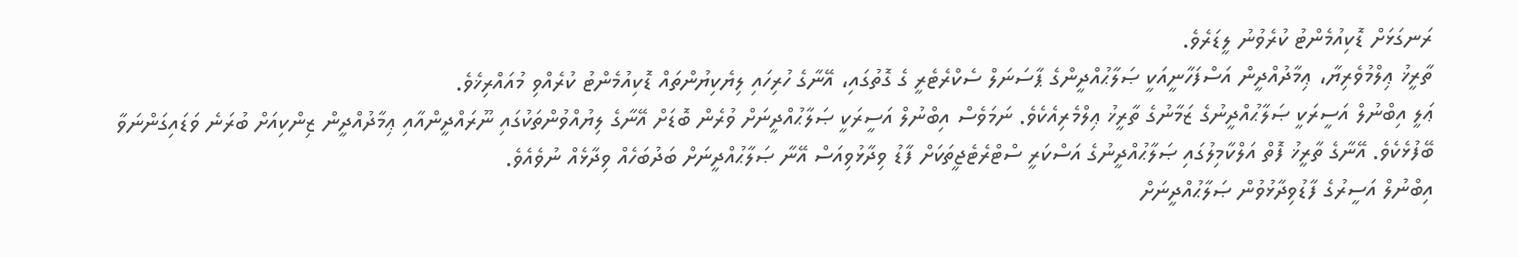ރަނގަޅަށް ޑޮކިއުމެންޓު ކުރެވުނު ލީޑަރެވެ.
ތާރީޚު ޢިލްމުވެރިޔާ، ޢިމާދުއްދީން އަސްފަހާނީއަކީ ޞަލާޙުއްދީންގެ ޕާސަނަލް ސެކްރެޓެރީ ގެ ގޮތުގައި، އޭނާގެ ހުރިހައި ލިޔެކިޔުންތައް ޑޮކިއުމެންޓު ކުރެއްވި މުއައްރިޚެވެ.
ޢަލީ އިބްނުލް އަސީރަކީ ޞަލާޙުއްދީނުގެ ޒަމާނުގެ ތާރީޚު ޢިލްމެރިއެކެވެ. ނަމަވެސް އިބްނުލް އަސީރަކީ ޞަލާޙުއްދީނަށް ވުރެން ބޮޑަށް އޭނާގެ ލިޔުއްވުންތަކުގައި ނޫރައްދީންއާއި ޢިމާދުއްދީން ޒިންކިއަށް ބުރަނެ ވަޑައިގަންނަވާ ބޭފުޅެކެވެ. އޭނާގެ ތާރީޚު ފޮތް އަލްކާމިލުގައި ޞަލާޙުއްދީނުގެ އަސްކަރީ ސްޓްރެޓެޖީތަކަށް ފާޑު ވިދާޅުވިއަސް އޭނާ ޞަލާޙުއްދީނަށް ބަދުބަހެއް ވިދާޅެއް ނުވެއެވެ.
އިބްނުލް އަސީރުގެ ފާޑުވިދާޅުވުން ޞަލާޙުއްދީނަށް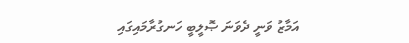އަމާޒު ވަނީ ދެވަނަ ޞޮލީބީ ހަނގުރާމައިގައި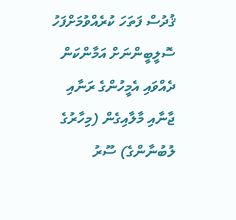ޤުދުސް ފަތަހަ ކުރެއްވުމަށްފަހު ސޮލީބީންނަށް އަމާންކަން ދެއްވައި އެމީހުންގެ ރަނާއި ޖާނާއި މާލާއިގެން (މިހާރުގެ ލުބުނާންގެ) ސޫރު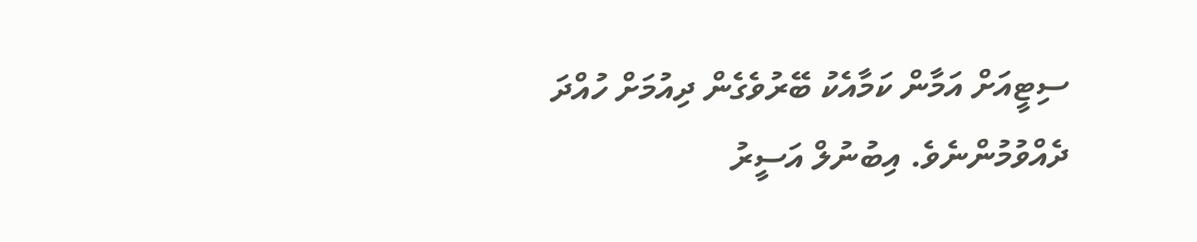ސިޓީއަށް އަމާން ކަމާއެކު ބޭރުވެގެން ދިއުމަށް ހުއްދަ ދެއްވުމުންނެވެ. އިބުނުލް އަސީރު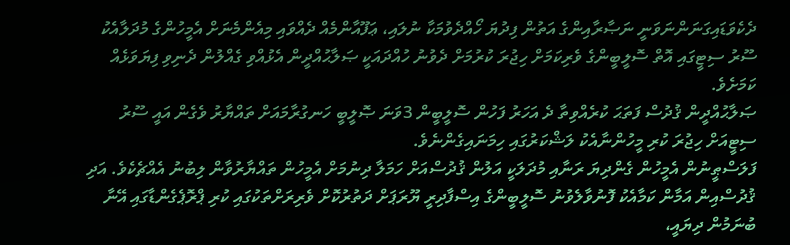ދެކެވަޑައިގަނަންނަވަނީ ނަޞާރާއިންގެ އަތުން ފިދުޔަ ހޯއްދެވުމަކާ ނުލައި، ޢަފޫއާންމެއް ދެއްވައި މިއެންމެނަށް އެމީހުންގެ މުދަލާއެކު ސޫރު ސިޓީގައި އޮތް ސޮލީބީންގެ ވެރިކަމަށް ހިޖުރަ ކުރުމަށް ދެވުނު ހުއްދައަކީ ޞަލާޙުއްދީން އެޅުއްވި ގެއްލުން ދެނިވި ފިޔަވަޅެއް ކަމަށެވެ.
ޞަލާޙުއްދީން ޤުދުސް ފަތަޙަ ކުރެއްވިތާ ދެ އަހަރު ފަހުން ސޮލީބީން 3ވަނަ ޞޮލީބީ ހަނގުރާމައަށް ތައްޔާރު ވެގެން އައީ ސޫރު ސިޓީއަށް ހިޖުރަ ކުރި މީހުންނާއެކު ލަޝްކަރުގައި ހިމަނައިގެންނެވެ.
ފަލަސްޠީނުން އެމީހުން ގެންދިޔަ ރަނާއި މުދަލަކީ އަލުން ޤުދުސްއަށް ހަމަލާ ދިނުމަށް އެމީހުން ތައްޔާރުވާން ލިބުނު އެއްޗެކެވެ. އަދި ޤުދުސްއިން އަމާން ކަމާއެކު ފޮނުވާލެވުނު ސޮލީބީންގެ އިސްފާދިރީ ޔޫރަޕަށް ދަތުރުކޮށް ވެރިރަށްތަކުގައި ކުރި ޕްރޮޕެގެންޑާގައި އޭނާ ބުނަމުން ދިޔައީ،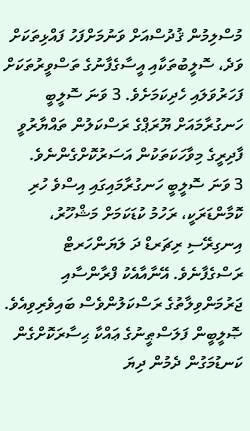މުސްލިމުން ޤުދުސްއަށް ވަނުމަށްފަހު ފައްޅިތަކަށް ވަދެ، ސޮލީބުތަކާއި އީސާގެފާނުގެ ތަސްވީރުތަކަށް ފަހަރުވަލައި ހެދިކަމަށެވެ. 3 ވަނަ ސޮލީބީ ހަނގުރާމައަށް ޔޫރަޕްގެ ރަސްކަލުން ތައްޔާރުވީ ފާދިރީގެ މިވާހަކަތަކުން އަސަރުކޮށްގެންނެވެ.
3 ވަނަ ސޮލީބީ ހަނގުރާމައިގައި އިސްވެ ހުރި ކޮމާންޑަރަކީ، ރަހުމު ކުޑަކަމަށް މަޝްހޫރު، އިނގިރޭސި ރިޗަރޑް ދަ ލަޔަންހަރޓް ރަސްގެފާނެވެ. އޭނާއާއެކު ފްރާންސާއި ޖަރުމަންވިލާތުގެ ރަސްކަލުންވެސް ބައިވެރިވިއެވެ.
ޞޮލީބީން ފަލަސްޠީނުގެ ޢައްކާ ޙިސާރަކޮށްގެން ކަނޑުމަގުން ދެމުން ދިޔަ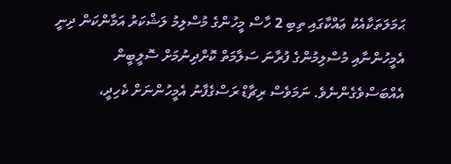ޙަމަލަތަކާއެކު ޢައްކާގައި ތިބި 2 ހާސް މީހުންގެ މުސްލިމު ލަޝްކަރު އަމާންކަން ދިނީ އެމީހުންނާއި މުސްލިމުންގެ ފުރާނަ ސަލާމަތް ކޮށްދިނުމަށް ސޮލީބީން އެއްބަސްވެގެންނެވެ. ނަމަވެސް ރިޗާޑް ރަސްގެފާނު އެމީހުންނަށް ކެހިދީ،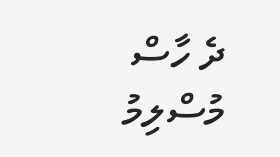ދެ ހާސް މުސްލިމު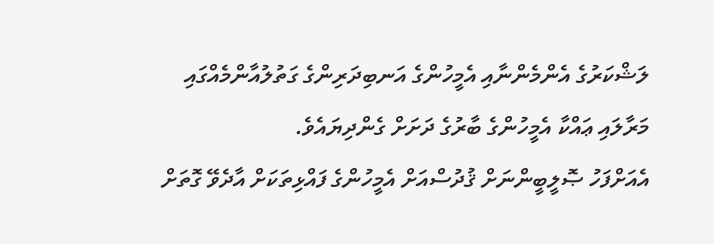ލަޝްކަރުގެ އެންމެންނާއި އެމީހުންގެ އަނބިދަރިންގެ ގަތުލުއާންމެއްގައި މަރާލައި ޢައްކާ އެމީހުންގެ ބާރުގެ ދަށަށް ގެންދިޔައެވެ.
އެއަށްފަހު ޞޮލީބީންނަށް ޤުދުސްއަށް އެމީހުންގެ ފައްޅިތަކަށް އާދެވޭ ގޮތަށް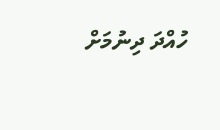ހުއްދަ ދިނުމަށް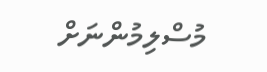މުސްލިމުންނަށް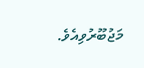މަޖުބޫރުވިއެވެ.